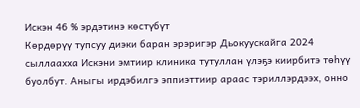Искэн 46 % эрдэтинэ көстүбүт
Көрдөрүү тупсуу диэки баран эрэригэр Дьокуускайга 2024 сыллаахха Искэни эмтиир клиника тутуллан үлэҕэ киирбитэ төһүү буолбут. Аныгы ирдэбилгэ эппиэттиир араас тэриллэрдээх, онно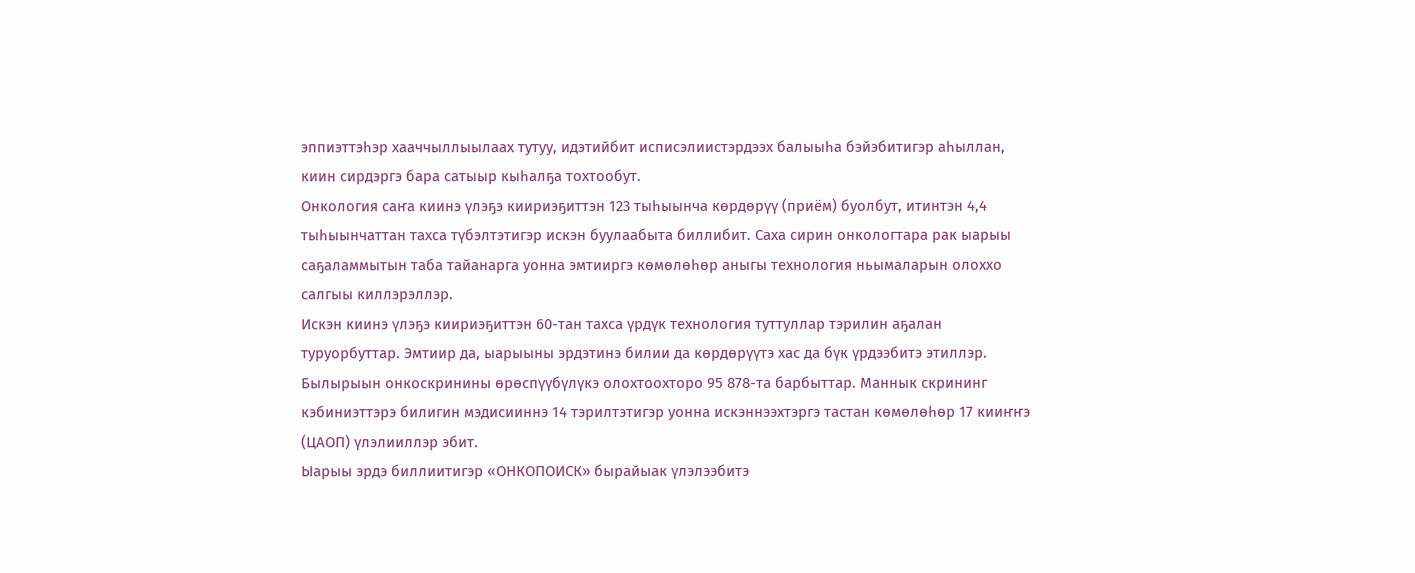эппиэттэһэр хааччыллыылаах тутуу, идэтийбит исписэлиистэрдээх балыыһа бэйэбитигэр аһыллан, киин сирдэргэ бара сатыыр кыһалҕа тохтообут.
Онкология саҥа киинэ үлэҕэ киириэҕиттэн 123 тыһыынча көрдөрүү (приём) буолбут, итинтэн 4,4 тыһыынчаттан тахса түбэлтэтигэр искэн буулаабыта биллибит. Саха сирин онкологтара рак ыарыы саҕаламмытын таба тайанарга уонна эмтииргэ көмөлөһөр аныгы технология ньымаларын олоххо салгыы киллэрэллэр.
Искэн киинэ үлэҕэ киириэҕиттэн 60-тан тахса үрдүк технология туттуллар тэрилин аҕалан туруорбуттар. Эмтиир да, ыарыыны эрдэтинэ билии да көрдөрүүтэ хас да бүк үрдээбитэ этиллэр.
Былырыын онкоскринины өрөспүүбүлүкэ олохтоохторо 95 878-та барбыттар. Маннык скрининг кэбиниэттэрэ билигин мэдисииннэ 14 тэрилтэтигэр уонна искэннээхтэргэ тастан көмөлөһөр 17 кииҥҥэ (ЦАОП) үлэлииллэр эбит.
Ыарыы эрдэ биллиитигэр «ОНКОПОИСК» бырайыак үлэлээбитэ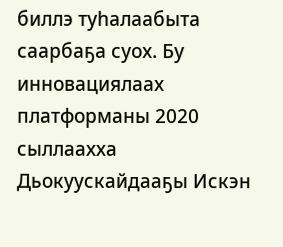биллэ туһалаабыта саарбаҕа суох. Бу инновациялаах платформаны 2020 сыллаахха Дьокуускайдааҕы Искэн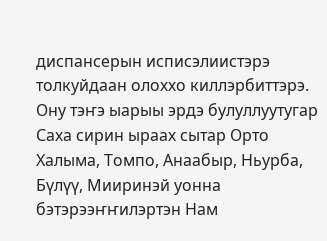диспансерын исписэлиистэрэ толкуйдаан олоххо киллэрбиттэрэ.
Ону тэҥэ ыарыы эрдэ булуллуутугар Саха сирин ыраах сытар Орто Халыма, Томпо, Анаабыр, Ньурба, Бүлүү, Мииринэй уонна бэтэрээҥҥилэртэн Нам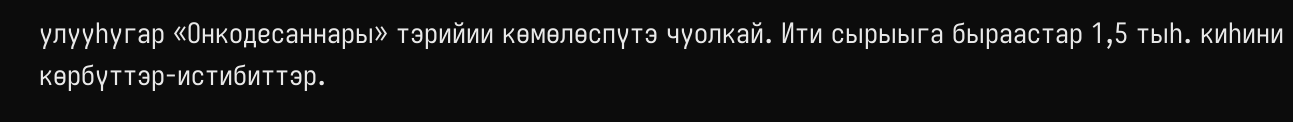улууһугар «Онкодесаннары» тэрийии көмөлөспүтэ чуолкай. Ити сырыыга быраастар 1,5 тыһ. киһини көрбүттэр-истибиттэр.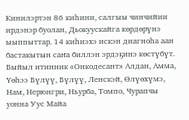Кинилэртэн 86 киһини, салгыы чинчийии ирдэнэр буолан, Дьокуускайга көрдөрүнэ ыыппыттар. 14 киһиэхэ искэн диагноһа аан бастакытын саҥа биллэн эрдэҕинэ көстүбүт.
Быйыл итинник «Онкодесант» Алдан, Амма, Үөһээ Бүлүү, Бүлүү, Ленскэй, Өлүөхүмэ, Нам, Нерюнгри, Ньурба, Томпо, Чурапчы уонна Уус Майа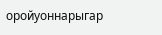оройуоннарыгар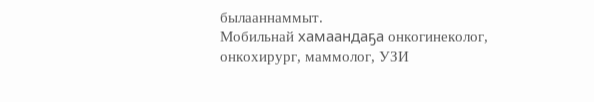былааннаммыт.
Мобильнай хамаандаҕа онкогинеколог, онкохирург, маммолог, УЗИ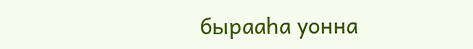бырааһа уонна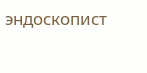эндоскопист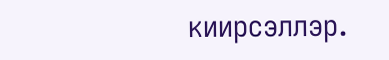киирсэллэр.